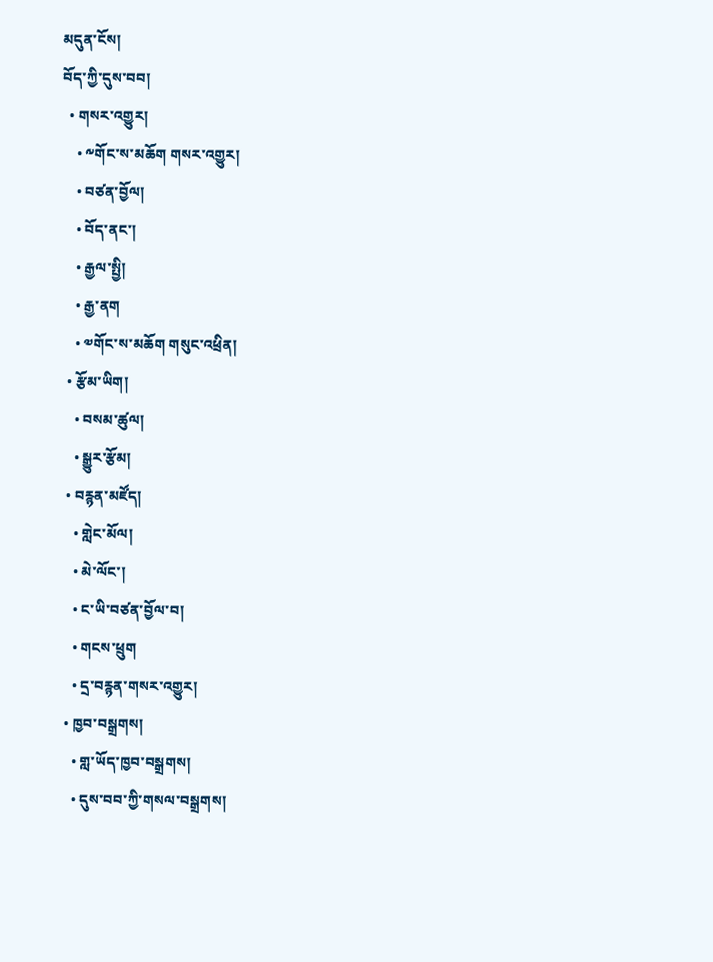མདུན་ངོས།
བོད་ཀྱི་དུས་བབ།
  • གསར་འགྱུར།
    • ༸གོང་ས་མཆོག གསར་འགྱུར།
    • བཙན་བྱོལ།
    • བོད་ནང་།
    • རྒྱལ་སྤྱི།
    • རྒྱ་ནག
    • ༧གོང་ས་མཆོག གསུང་འཕྲིན།
  • རྩོམ་ཡིག།
    • བསམ་ཚུལ།
    • སྒྱུར་རྩོམ།
  • བརྙན་མཛོད།
    • གླེང་མོལ།
    • མེ་ལོང་།
    • ང་ཡི་བཙན་བྱོལ་བ།
    • གངས་ཕྲུག
    • དྲ་བརྙན་གསར་འགྱུར།
  • ཁྱབ་བསྒྲགས།
    • གླ་ཡོད་ཁྱབ་བསྒྲགས།
    • དུས་བབ་ཀྱི་གསལ་བསྒྲགས།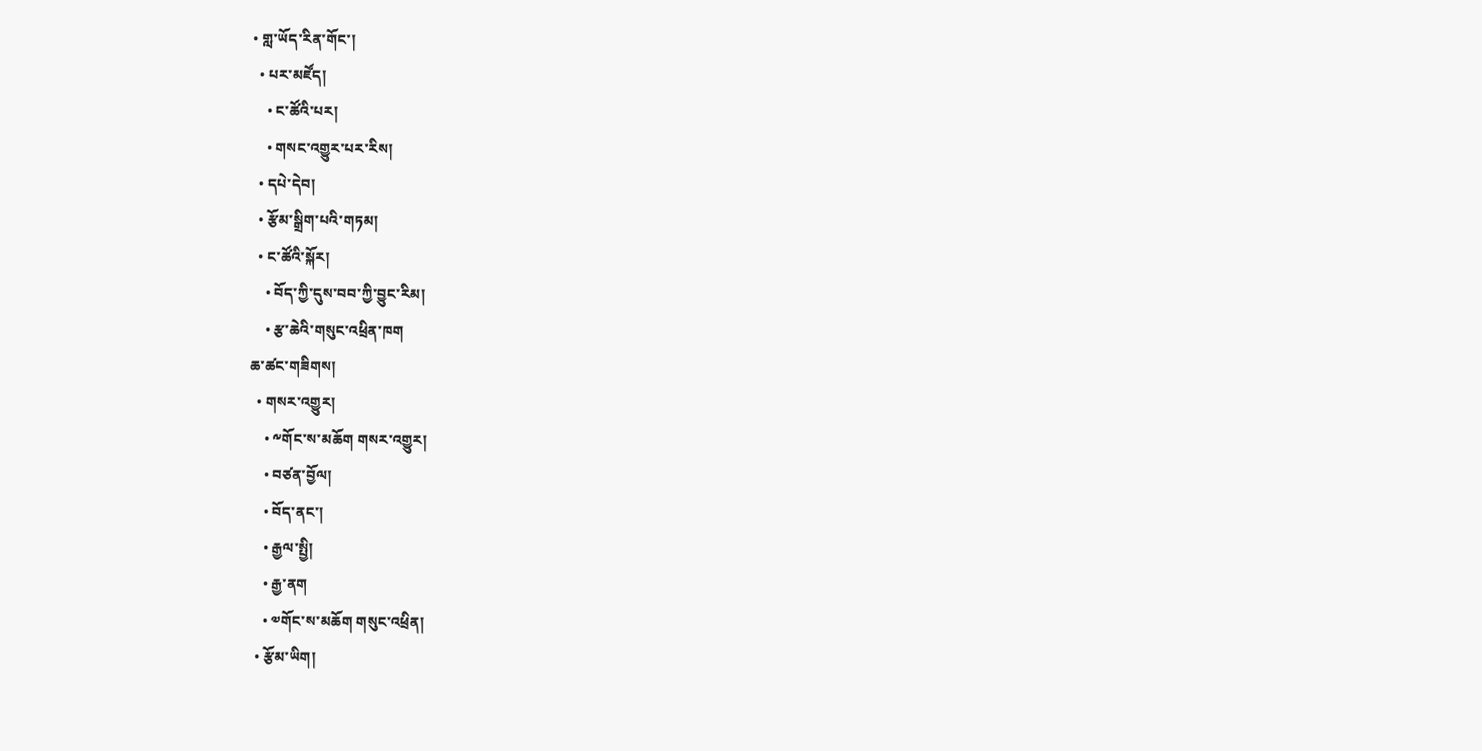• གླ་ཡོད་རིན་གོང་།
  • པར་མཛོད།
    • ང་ཚོའི་པར།
    • གསང་འགྱུར་པར་རིས།
  • དཔེ་དེབ།
  • རྩོམ་སྒྲིག་པའི་གཏམ།
  • ང་ཚོའི་སྐོར།
    • བོད་ཀྱི་དུས་བབ་ཀྱི་བྱུང་རིམ།
    • རྩ་ཆེའི་གསུང་འཕྲིན་ཁག
ཆ་ཚང་གཟིགས།
  • གསར་འགྱུར།
    • ༸གོང་ས་མཆོག གསར་འགྱུར།
    • བཙན་བྱོལ།
    • བོད་ནང་།
    • རྒྱལ་སྤྱི།
    • རྒྱ་ནག
    • ༧གོང་ས་མཆོག གསུང་འཕྲིན།
  • རྩོམ་ཡིག།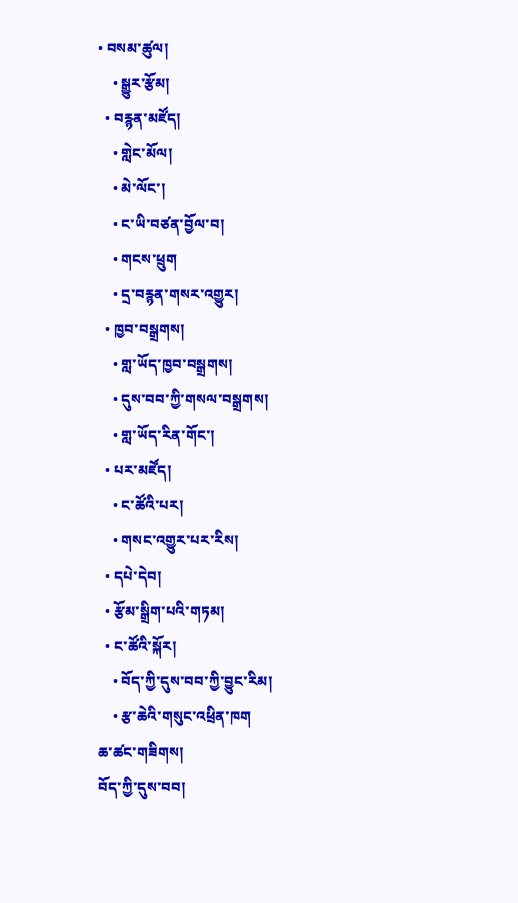• བསམ་ཚུལ།
    • སྒྱུར་རྩོམ།
  • བརྙན་མཛོད།
    • གླེང་མོལ།
    • མེ་ལོང་།
    • ང་ཡི་བཙན་བྱོལ་བ།
    • གངས་ཕྲུག
    • དྲ་བརྙན་གསར་འགྱུར།
  • ཁྱབ་བསྒྲགས།
    • གླ་ཡོད་ཁྱབ་བསྒྲགས།
    • དུས་བབ་ཀྱི་གསལ་བསྒྲགས།
    • གླ་ཡོད་རིན་གོང་།
  • པར་མཛོད།
    • ང་ཚོའི་པར།
    • གསང་འགྱུར་པར་རིས།
  • དཔེ་དེབ།
  • རྩོམ་སྒྲིག་པའི་གཏམ།
  • ང་ཚོའི་སྐོར།
    • བོད་ཀྱི་དུས་བབ་ཀྱི་བྱུང་རིམ།
    • རྩ་ཆེའི་གསུང་འཕྲིན་ཁག
ཆ་ཚང་གཟིགས།
བོད་ཀྱི་དུས་བབ།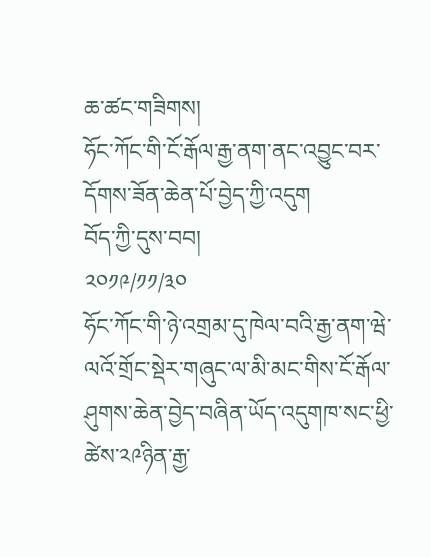ཆ་ཚང་གཟིགས།
ཧོང་ཀོང་གི་ངོ་རྒོལ་རྒྱ་ནག་ནང་འབྱུང་བར་དོགས་ཟོན་ཆེན་པོ་བྱེད་ཀྱི་འདུག
བོད་ཀྱི་དུས་བབ།
༢༠༡༩/༡༡/༣༠
ཧོང་ཀོང་གི་ཉེ་འགྲམ་དུ་ཁེལ་བའི་རྒྱ་ནག་ཝེ་ལའོ་གྲོང་སྡེར་གཞུང་ལ་མི་མང་གིས་ངོ་རྒོལ་ཤུགས་ཆེན་བྱེད་བཞིན་ཡོད་འདུགཁ་སང་ཕྱི་ཚེས་༢༩ཉིན་རྒྱ་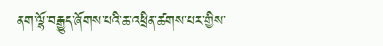ནག་ལྷོ་བརྒྱུད་ཞོགས་པའི་ཆ་འཕྲིན་ཚགས་པར་གྱིས་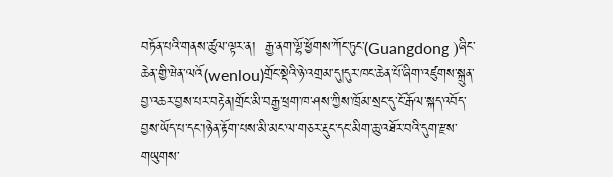བཏོན་པའི་གནས་ཚུལ་ལྟར་ན།  རྒྱ་ནག་ལྷོ་ཕྱོགས་ཀོང་ཏུང་(Guangdong )ཞིང་ཆེན་གྱི་ཝེན་ལའོ(wenlou)གྲོང་སྡེའི་ཉེ་འགྲམ་དུ།དུར་ཁང་ཆེན་པོ་ཞིག་འཛུགས་སྐྲུན་བྱ་འཆར་བྱས་པར་བརྟེན།གྲོང་མི་བརྒྱ་ཕྲག་ཁ་ཤས་ཀྱིས་ཁྲོམ་སྲང་དུ་ངོ་རྒོལ་སྐད་འབོད་བྱས་ཡོད་པ་དང་།ཉེན་རྟོག་པས་མི་མང་ལ་གཅར་རྡུང་དང་མིག་ཆུ་འཐོར་བའི་དུག་རྫས་གཡུགས་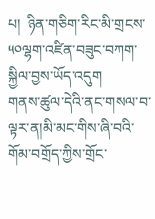པ།  ཉིན་གཅིག་རིང་མི་གྲངས་༥༠ལྷག་འཛིན་བཟུང་བཀག་སྐྱིལ་བྱས་ཡོད་འདུག
གནས་ཚུལ་དེའི་ནང་གསལ་བ་ལྟར་ན།མི་མང་གིས་ཞི་བའི་གོམ་བགྲོད་ཀྱིས་གྲོང་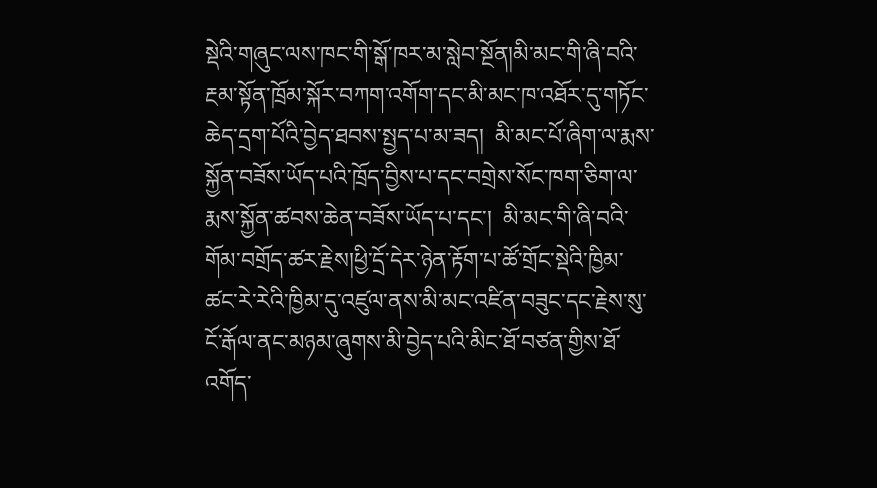སྡེའི་གཞུང་ལས་ཁང་གི་སྒོ་ཁར་མ་སླེབ་སྔོན།མི་མང་གི་ཞི་བའི་རྔམ་སྟོན་ཁྲོམ་སྐོར་བཀག་འགོག་དང་མི་མང་ཁ་འཐོར་དུ་གཏོང་ཆེད་དྲག་པོའི་བྱེད་ཐབས་སྤྱད་པ་མ་ཟད།  མི་མང་པོ་ཞིག་ལ་རྨས་སྐྱོན་བཟོས་ཡོད་པའི་ཁྲོད་བྱིས་པ་དང་བགྲེས་སོང་ཁག་ཅིག་ལ་རྨས་སྐྱོན་ཚབས་ཆེན་བཟོས་ཡོད་པ་དང་།  མི་མང་གི་ཞི་བའི་གོམ་བགྲོད་ཚར་རྗེས།ཕྱི་དྲོ་དེར་ཉེན་རྟོག་པ་ཚོ་གྲོང་སྡེའི་ཁྱིམ་ཚང་རེ་རེའི་ཁྱིམ་དུ་འཛུལ་ནས་མི་མང་འཛིན་བཟུང་དང་རྗེས་སུ་ངོ་རྒོལ་ནང་མཉམ་ཞུགས་མི་བྱེད་པའི་མིང་ཐོ་བཙན་གྱིས་ཐོ་འགོད་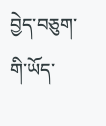བྱེད་བཅུག་གི་ཡོད་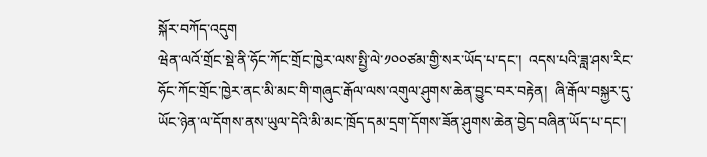སྐོར་བཀོད་འདུག
ཝེན་ལའོ་གྲོང་སྡེ་ནི་ཧོང་ཀོང་གྲོང་ཁྱེར་ལས་སྤྱི་ལེ་༡༠༠ཙམ་གྱི་སར་ཡོད་པ་དང་།  འདས་པའི་ཟླ་ཤས་རིང་ཧོང་ཀོང་གྲོང་ཁྱེར་ནང་མི་མང་གི་གཞུང་རྒོལ་ལས་འགུལ་ཤུགས་ཆེན་བྱུང་བར་བརྟེན།  ཞི་རྒོལ་བསྐྱར་དུ་ཡོང་ཉེན་ལ་དོགས་ནས་ཡུལ་དེའི་མི་མང་ཁྲོད་དམ་དྲག་དོགས་ཟོན་ཤུགས་ཆེན་བྱེད་བཞིན་ཡོད་པ་དང་།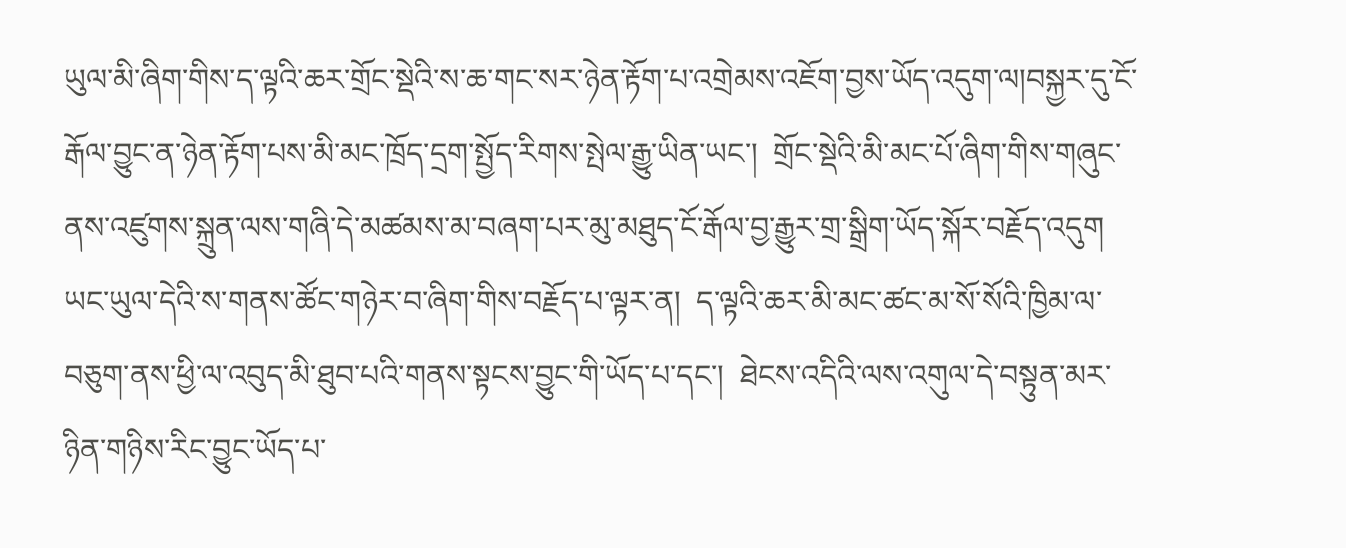ཡུལ་མི་ཞིག་གིས་ད་ལྟའི་ཆར་གྲོང་སྡེའི་ས་ཆ་གང་སར་ཉེན་རྟོག་པ་འགྲེམས་འཇོག་བྱས་ཡོད་འདུག་ལ།བསྐྱར་དུ་ངོ་རྒོལ་བྱུང་ན་ཉེན་རྟོག་པས་མི་མང་ཁྲོད་དྲག་སྤྱོད་རིགས་སྤེལ་རྒྱུ་ཡིན་ཡང་།  གྲོང་སྡེའི་མི་མང་པོ་ཞིག་གིས་གཞུང་ནས་འཛུགས་སྐྲུན་ལས་གཞི་དེ་མཚམས་མ་བཞག་པར་མུ་མཐུད་ངོ་རྒོལ་བྱ་རྒྱུར་གྲ་སྒྲིག་ཡོད་སྐོར་བརྗོད་འདུག
ཡང་ཡུལ་དེའི་ས་གནས་ཚོང་གཉེར་བ་ཞིག་གིས་བརྗོད་པ་ལྟར་ན།  ད་ལྟའི་ཆར་མི་མང་ཚང་མ་སོ་སོའི་ཁྱིམ་ལ་བཅུག་ནས་ཕྱི་ལ་འབུད་མི་ཐུབ་པའི་གནས་སྟངས་བྱུང་གི་ཡོད་པ་དང་།  ཐེངས་འདིའི་ལས་འགུལ་དེ་བསྟུན་མར་ཉིན་གཉིས་རིང་བྱུང་ཡོད་པ་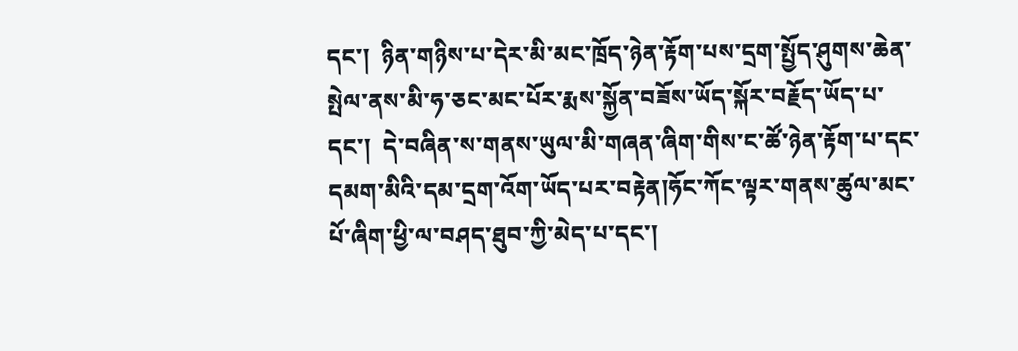དང་།  ཉིན་གཉིས་པ་དེར་མི་མང་ཁྲོད་ཉེན་རྟོག་པས་དྲག་སྤྱོད་ཤུགས་ཆེན་སྤེལ་ནས་མི་ཧ་ཅང་མང་པོར་རྨས་སྐྱོན་བཟོས་ཡོད་སྐོར་བརྗོད་ཡོད་པ་དང་།  དེ་བཞིན་ས་གནས་ཡུལ་མི་གཞན་ཞིག་གིས་ང་ཚོ་ཉེན་རྟོག་པ་དང་དམག་མིའི་དམ་དྲག་འོག་ཡོད་པར་བརྟེན།ཧོང་ཀོང་ལྟར་གནས་ཚུལ་མང་པོ་ཞིག་ཕྱི་ལ་བཤད་ཐུབ་ཀྱི་མེད་པ་དང་།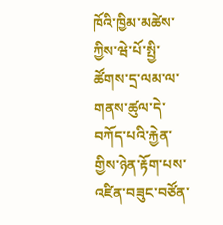ཁོའི་ཁྱིམ་མཚེས་ཀྱིས་ཝེ་པོ་སྤྱི་ཚོགས་དྲ་ལམ་ལ་གནས་ཚུལ་དེ་བཀོད་པའི་རྐྱེན་གྱིས་ཉེན་རྟོག་པས་འཛིན་བཟུང་བཙོན་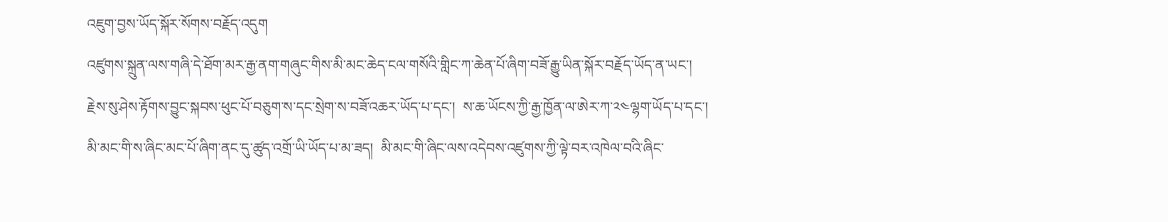འཇུག་བྱས་ཡོད་སྐོར་སོགས་བརྗོད་འདུག
འཛུགས་སྐྲུན་ལས་གཞི་དེ་ཐོག་མར་རྒྱ་ནག་གཞུང་གིས་མི་མང་ཆེད་ངལ་གསོའི་གླིང་ཀ་ཆེན་པོ་ཞིག་བཟོ་རྒྱུ་ཡིན་སྐོར་བརྗོད་ཡོད་ན་ཡང་།  རྗེས་སུ་ཤེས་རྟོགས་བྱུང་སྐབས་ཕུང་པོ་བཅུག་ས་དང་སྲེག་ས་བཟོ་འཆར་ཡོད་པ་དང་།  ས་ཆ་ཡོངས་ཀྱི་རྒྱ་ཁྱོན་ལ་ཨེར་ཀ་༢༤ལྷག་ཡོད་པ་དང་།  མི་མང་གི་ས་ཞིང་མང་པོ་ཞིག་ནང་དུ་ཚུད་འགྲོ་ཡི་ཡོད་པ་མ་ཟད།  མི་མང་གི་ཞིང་ལས་འདེབས་འཛུགས་ཀྱི་ལྟེ་བར་འཁེལ་བའི་ཞིང་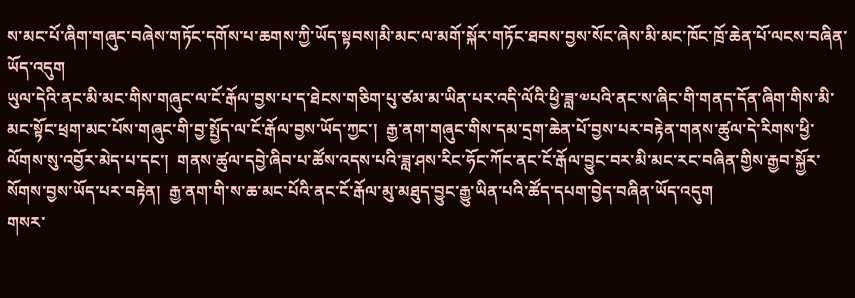ས་མང་པོ་ཞིག་གཞུང་བཞེས་གཏོང་དགོས་པ་ཆགས་ཀྱི་ཡོད་སྟབས།མི་མང་ལ་མགོ་སྐོར་གཏོང་ཐབས་བྱས་སོང་ཞེས་མི་མང་ཁོང་ཁྲོ་ཆེན་པོ་ལངས་བཞིན་ཡོད་འདུག
ཡུལ་དེའི་ནང་མི་མང་གིས་གཞུང་ལ་ངོ་རྒོལ་བྱས་པ་ད་ཐེངས་གཅིག་པུ་ཙམ་མ་ཡིན་པར་འདི་ལོའི་ཕྱི་ཟླ་༧པའི་ནང་ས་ཞིང་གི་གནད་དོན་ཞིག་གིས་མི་མང་སྟོང་ཕྲག་མང་པོས་གཞུང་གི་བྱ་སྤྱོད་ལ་ངོ་རྒོལ་བྱས་ཡོད་ཀྱང་།  རྒྱ་ནག་གཞུང་གིས་དམ་དྲག་ཆེན་པོ་བྱས་པར་བརྟེན་གནས་ཚུལ་དེ་རིགས་ཕྱི་ལོགས་སུ་འབྱོར་མེད་པ་དང་།  གནས་ཚུལ་དབྱེ་ཞིབ་པ་ཚོས་འདས་པའི་ཟླ་ཤས་རིང་ཧོང་ཀོང་ནང་ངོ་རྒོལ་བྱུང་བར་མི་མང་རང་བཞིན་གྱིས་རྒྱབ་སྐྱོར་སོགས་བྱས་ཡོད་པར་བརྟེན།  རྒྱ་ནག་གི་ས་ཆ་མང་པོའི་ནང་ངོ་རྒོལ་མུ་མཐུད་བྱུང་རྒྱུ་ཡིན་པའི་ཚོད་དཔག་བྱེད་བཞིན་ཡོད་འདུག
གསར་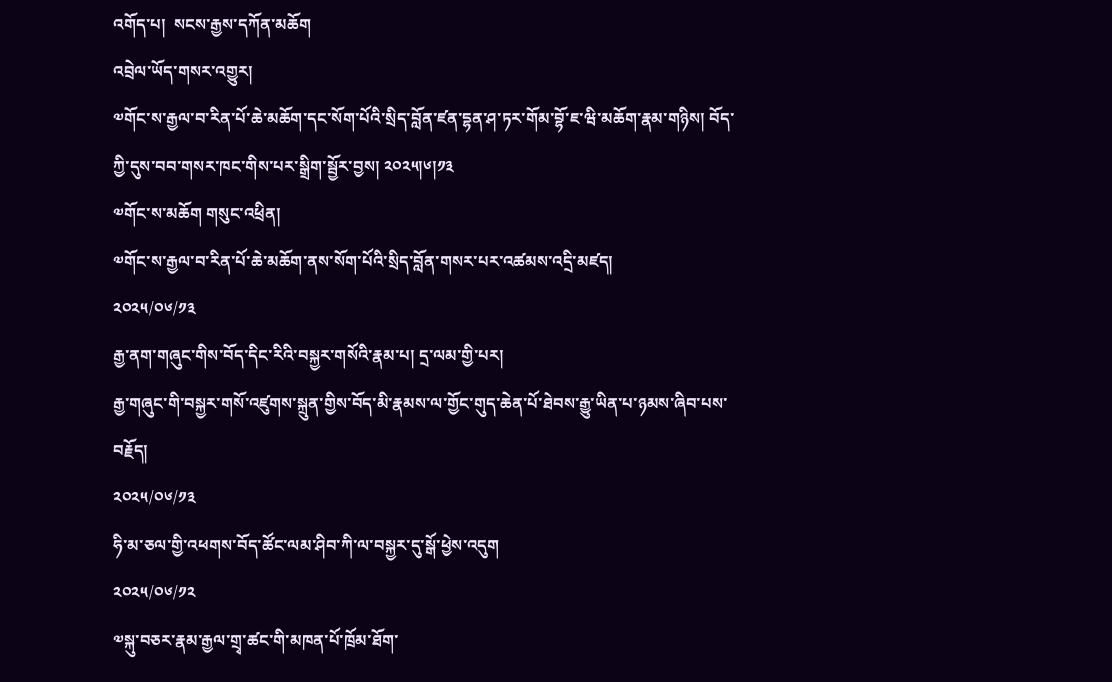འགོད་པ།  སངས་རྒྱས་དཀོན་མཆོག
འབྲེལ་ཡོད་གསར་འགྱུར།
༧གོང་ས་རྒྱལ་བ་རིན་པོ་ཆེ་མཆོག་དང་སོག་པོའི་སྲིད་བློན་ཛན་དྷན་ཤ་ཏར་གོམ་བྷོ་ཇ་ཝི་མཆོག་རྣམ་གཉིས། བོད་ཀྱི་དུས་བབ་གསར་ཁང་གིས་པར་སྒྲིག་སྦྱོར་བྱས། ༢༠༢༥།༦།༡༣
༧གོང་ས་མཆོག གསུང་འཕྲིན།
༧གོང་ས་རྒྱལ་བ་རིན་པོ་ཆེ་མཆོག་ནས་སོག་པོའི་སྲིད་བློན་གསར་པར་འཚམས་འདྲི་མཛད།
༢༠༢༥/༠༦/༡༣
རྒྱ་ནག་གཞུང་གིས་བོད་དིང་རིའི་བསྐྱར་གསོའི་རྣམ་པ། དྲ་ལམ་གྱི་པར།
རྒྱ་གཞུང་གི་བསྐྱར་གསོ་འཛུགས་སྐྲུན་གྱིས་བོད་མི་རྣམས་ལ་གྱོང་གུད་ཆེན་པོ་ཐེབས་རྒྱུ་ཡིན་པ་ཉམས་ཞིབ་པས་བརྗོད།
༢༠༢༥/༠༦/༡༣
ཧི་མ་ཅལ་གྱི་འཕགས་བོད་ཚོང་ལམ་ཤིབ་ཀི་ལ་བསྐྱར་དུ་སྒོ་ཕྱེས་འདུག
༢༠༢༥/༠༦/༡༢
༧སྐུ་བཅར་རྣམ་རྒྱལ་གྲྭ་ཚང་གི་མཁན་པོ་ཁྲོམ་ཐོག་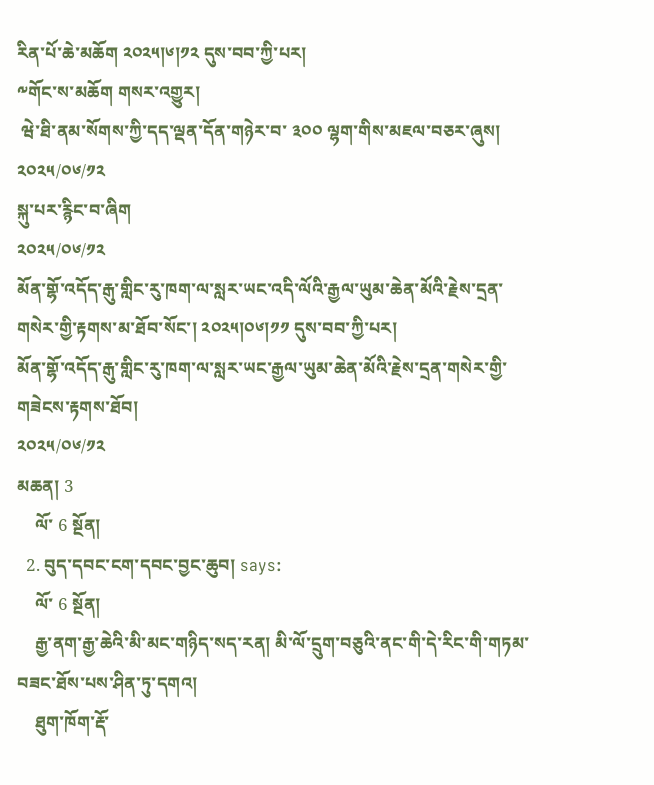རིན་པོ་ཆེ་མཆོག ༢༠༢༥།༦།༡༢ དུས་བབ་ཀྱི་པར།
༸གོང་ས་མཆོག གསར་འགྱུར།
 ཝེ་ཐི་ནམ་སོགས་ཀྱི་དད་ལྡན་དོན་གཉེར་བ་ ༣༠༠ ལྷག་གིས་མཇལ་བཅར་ཞུས།
༢༠༢༥/༠༦/༡༢
སྐུ་པར་རྙིང་བ་ཞིག
༢༠༢༥/༠༦/༡༢
མོན་གྷོ་འདོད་རྒུ་གླིང་རུ་ཁག་ལ་སླར་ཡང་འདི་ལོའི་རྒྱལ་ཡུམ་ཆེན་མོའི་རྗེས་དྲན་གསེར་གྱི་རྟགས་མ་ཐོབ་སོང་། ༢༠༢༥།༠༦།༡༡ དུས་བབ་ཀྱི་པར།
མོན་གྷོ་འདོད་རྒུ་གླིང་རུ་ཁག་ལ་སླར་ཡང་རྒྱལ་ཡུམ་ཆེན་མོའི་རྗེས་དྲན་གསེར་གྱི་གཟེངས་རྟགས་ཐོབ།
༢༠༢༥/༠༦/༡༢
མཆན། 3
    ལོ་ 6 སྔོན།
  2. བུད་དབང་ངག་དབང་བྱང་ཆུབ། says:
    ལོ་ 6 སྔོན།
    རྒྱ་ནག་རྒྱ་ཆེའི་མི་མང་གཉིད་སད་རན། མི་ལོ་དྲུག་བཅུའི་ནང་གི་དེ་རིང་གི་གཏམ་བཟང་ཐོས་པས་ཤིན་ཏུ་དགའ།
    ཐུག་ཁོག་རྡོ་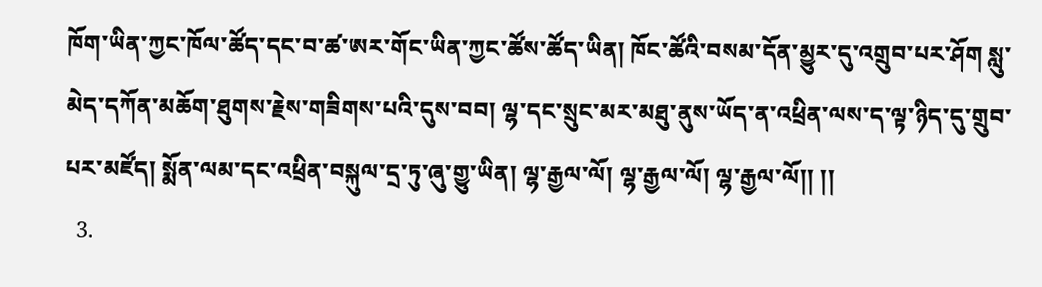ཁོག་ཡིན་ཀྱང་ཁོལ་ཚོད་དང་བ་ཚ་ཨར་གོང་ཡིན་ཀྱང་ཚོས་ཚོད་ཡིན། ཁོང་ཚོའི་བསམ་དོན་མྱུར་དུ་འགྲུབ་པར་ཤོག སླུ་མེད་དཀོན་མཆོག་ཐུགས་རྗེས་གཟིགས་པའི་དུས་བབ། ལྷ་དང་སྲུང་མར་མཐུ་ནུས་ཡོད་ན་འཕྲིན་ལས་ད་ལྟ་ཉིད་དུ་གྲུབ་པར་མཛོད། སྨོན་ལམ་དང་འཕྲིན་བསྐུལ་དྲ་ཏུ་ཞུ་གྱུ་ཡིན། ལྷ་རྒྱལ་ལོ། ལྷ་རྒྱལ་ལོ། ལྷ་རྒྱལ་ལོ།། །།
  3.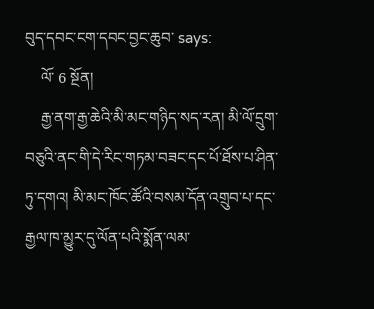བུད་དབང་ངག་དབང་བྱང་ཆུབ་ says:
    ལོ་ 6 སྔོན།
    རྒྱ་ནག་རྒྱ་ཆེའི་མི་མང་གཉིད་སད་རན། མི་ལོ་དྲུག་བཅུའི་ནང་གི་དེ་རིང་གཏམ་བཟང་དང་པོ་ཐོས་པ་ཤིན་ཏུ་དགའ། མི་མང་ཁོང་ཚོའི་བསམ་དོན་འགྲུབ་པ་དང་རྒྱལ་ཁ་མྱུར་དུ་ལོན་པའི་སྨོན་ལམ་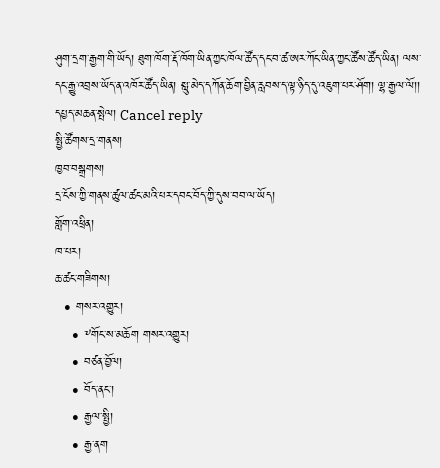ཤུག་དྲག་རྒྱག་གི་ཡོད། ཐུག་ཁོག་རྡོ་ཁོག་ཡིན་ཀྱང་ཁོལ་ཚོད་དང་བ་ཚ་ཨར་ཀོང་ཡིན་ཀྱང་ཚོས་ཚོད་ཡིན། ལས་དང་རྒྱུ་འབྲས་ཡོད་ན་འཁོར་ཚོད་ཡིན། སླུ་མེད་དཀོན་ཆོག་བྱིན་རླབས་ད་ལྟ་ཉིད་དུ་འཇུག་པར་ཤོག། ལྷ་རྒྱལ་ལོ།།
དཔྱད་མཆན་སྤེལ། Cancel reply
སྤྱི་ཚོགས་དྲ་གནས།
ཁྱབ་བསྒྲགས།
དྲ་ངོས་ཀྱི་གནས་ཚུལ་ཚང་མའི་པར་དབང་བོད་ཀྱི་དུས་བབ་ལ་ཡོད།
གློག་འཕྲིན།
ཁ་པར།
ཆ་ཚང་གཟིགས།
  • གསར་འགྱུར།
    • ༸གོང་ས་མཆོག གསར་འགྱུར།
    • བཙན་བྱོལ།
    • བོད་ནང་།
    • རྒྱལ་སྤྱི།
    • རྒྱ་ནག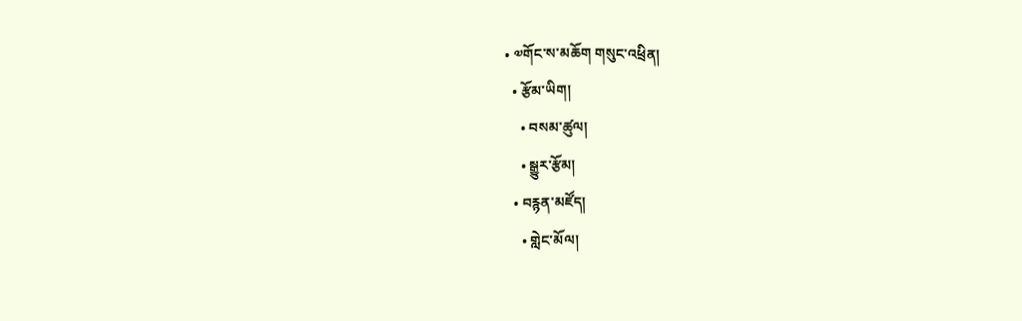• ༧གོང་ས་མཆོག གསུང་འཕྲིན།
  • རྩོམ་ཡིག།
    • བསམ་ཚུལ།
    • སྒྱུར་རྩོམ།
  • བརྙན་མཛོད།
    • གླེང་མོལ།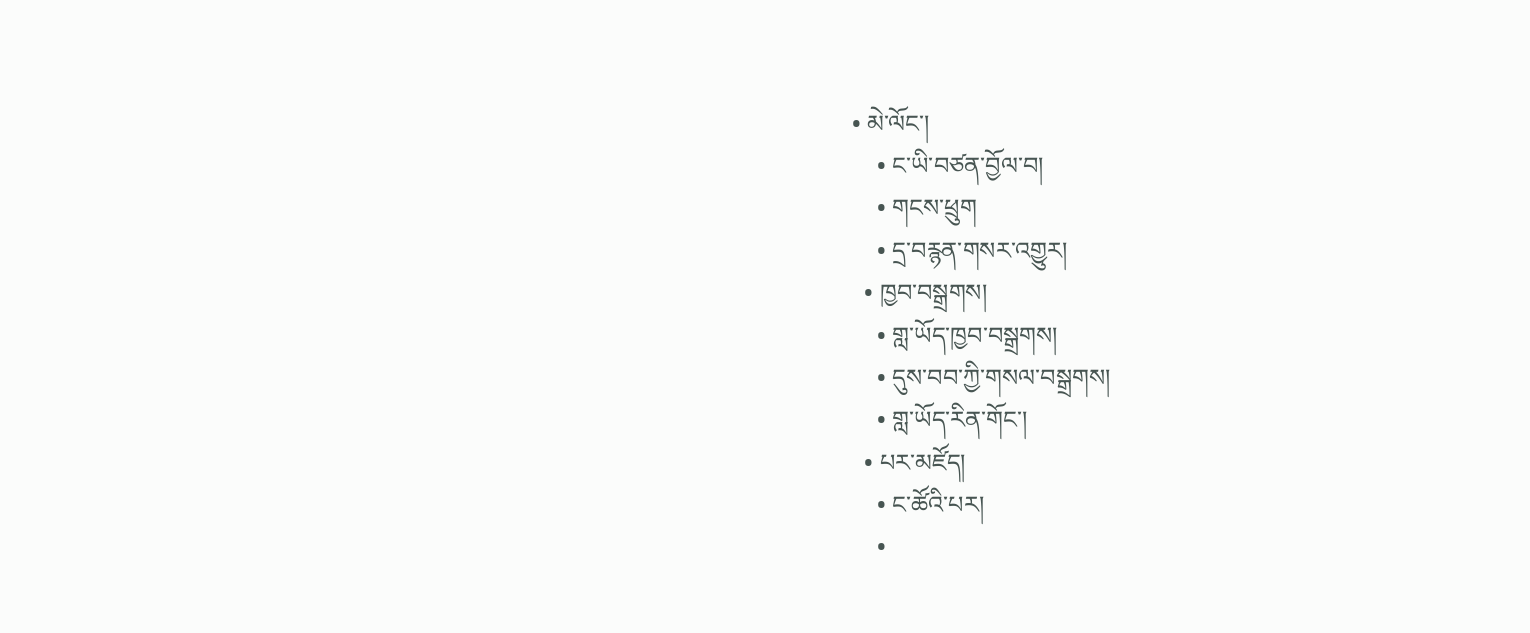• མེ་ལོང་།
    • ང་ཡི་བཙན་བྱོལ་བ།
    • གངས་ཕྲུག
    • དྲ་བརྙན་གསར་འགྱུར།
  • ཁྱབ་བསྒྲགས།
    • གླ་ཡོད་ཁྱབ་བསྒྲགས།
    • དུས་བབ་ཀྱི་གསལ་བསྒྲགས།
    • གླ་ཡོད་རིན་གོང་།
  • པར་མཛོད།
    • ང་ཚོའི་པར།
    •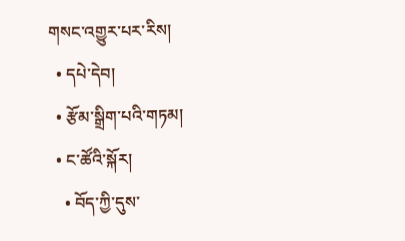གསང་འགྱུར་པར་རིས།
  • དཔེ་དེབ།
  • རྩོམ་སྒྲིག་པའི་གཏམ།
  • ང་ཚོའི་སྐོར།
    • བོད་ཀྱི་དུས་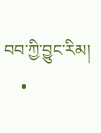བབ་ཀྱི་བྱུང་རིམ།
    •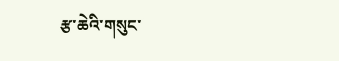རྩ་ཆེའི་གསུང་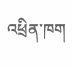འཕྲིན་ཁག